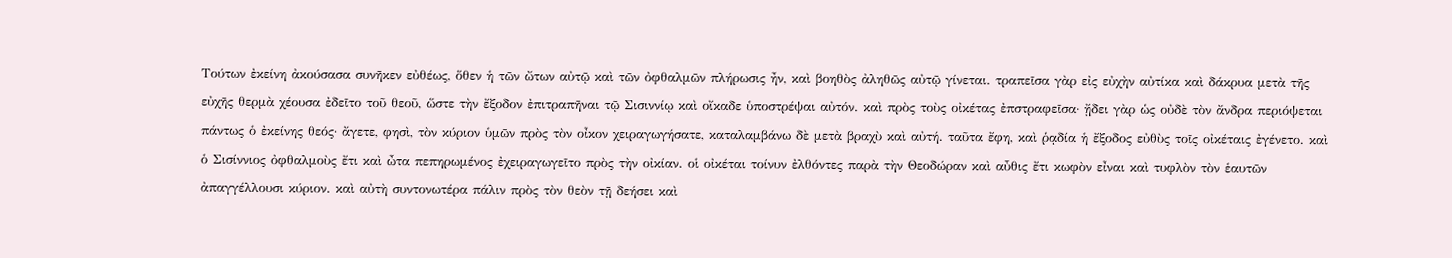Τούτων ἐκείνη ἀκούσασα συνῆκεν εὐθέως, ὅθεν ἡ τῶν ὤτων αὐτῷ καὶ τῶν ὀφθαλμῶν πλήρωσις ἦν, καὶ βοηθὸς ἀληθῶς αὐτῷ γίνεται. τραπεῖσα γὰρ εἰς εὐχὴν αὐτίκα καὶ δάκρυα μετὰ τῆς εὐχῆς θερμὰ χέουσα ἐδεῖτο τοῦ θεοῦ, ὥστε τὴν ἔξοδον ἐπιτραπῆναι τῷ Σισιννίῳ καὶ οἴκαδε ὑποστρέψαι αὐτόν. καὶ πρὸς τοὺς οἰκέτας ἐπστραφεῖσα· ᾔδει γὰρ ὡς οὐδὲ τὸν ἄνδρα περιόψεται πάντως ὁ ἐκείνης θεός· ἄγετε, φησὶ, τὸν κύριον ὑμῶν πρὸς τὸν οἶκον χειραγωγήσατε, καταλαμβάνω δὲ μετὰ βραχὺ καὶ αὐτή. ταῦτα ἔφη, καὶ ῥᾳδία ἡ ἔξοδος εὐθὺς τοῖς οἰκέταις ἐγένετο. καὶ ὁ Σισίννιος ὀφθαλμοὺς ἔτι καὶ ὦτα πεπηρωμένος ἐχειραγωγεῖτο πρὸς τὴν οἰκίαν. οἱ οἰκέται τοίνυν ἐλθόντες παρὰ τὴν Θεοδώραν καὶ αὖθις ἔτι κωφὸν εἶναι καὶ τυφλὸν τὸν ἑαυτῶν ἀπαγγέλλουσι κύριον. καὶ αὐτὴ συντονωτέρα πάλιν πρὸς τὸν θεὸν τῇ δεήσει καὶ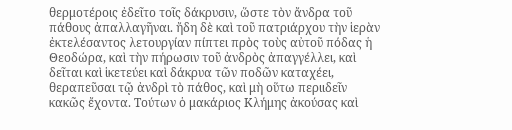θερμοτέροις ἐδεῖτο τοῖς δάκρυσιν, ὥστε τὸν ἄνδρα τοῦ πάθους ἀπαλλαγῆναι. ἤδη δὲ καὶ τοῦ πατριάρχου τὴν ἱερὰν ἐκτελέσαντος λετουργίαν πίπτει πρὸς τοὺς αὐτοῦ πόδας ἡ Θεοδώρα, καὶ τὴν πήρωσιν τοῦ ἀνδρὸς ἀπαγγέλλει, καὶ δεῖται καὶ ἱκετεύει καὶ δάκρυα τῶν ποδῶν καταχέει, θεραπεῦσαι τῷ ἀνδρὶ τὸ πάθος, καὶ μὴ οὕτω περιιδεῖν κακῶς ἔχοντα. Τούτων ὁ μακάριος Κλήμης ἀκούσας καὶ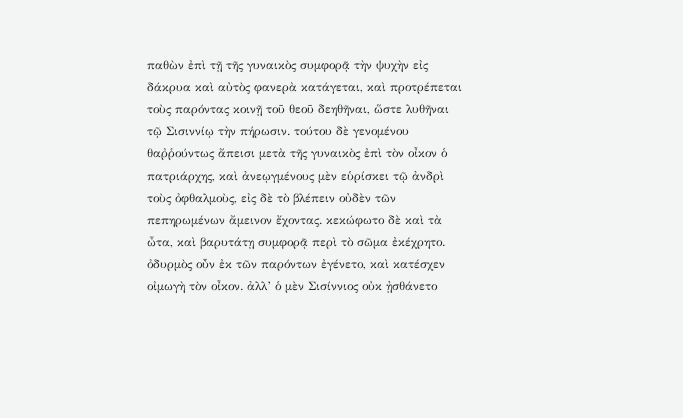παθὼν ἐπὶ τῇ τῆς γυναικὸς συμφορᾷ τὴν ψυχὴν εἰς δάκρυα καὶ αὐτὸς φανερὰ κατάγεται, καὶ προτρέπεται τοὺς παρόντας κοινῇ τοῦ θεοῦ δεηθῆναι, ὥστε λυθῆναι τῷ Σισιννίῳ τὴν πήρωσιν. τούτου δὲ γενομένου θαῤῥούντως ἄπεισι μετὰ τῆς γυναικὸς ἐπὶ τὸν οἶκον ὁ πατριάρχης, καὶ ἀνεῳγμένους μὲν εὑρίσκει τῷ ἀνδρὶ τοὺς ὀφθαλμοὺς, εἰς δὲ τὸ βλέπειν οὐδὲν τῶν πεπηρωμένων ἄμεινον ἔχοντας. κεκώφωτο δὲ καὶ τὰ ὦτα, καὶ βαρυτάτῃ συμφορᾷ περὶ τὸ σῶμα ἐκέχρητο. ὀδυρμὸς οὖν ἐκ τῶν παρόντων ἐγένετο, καὶ κατέσχεν οἰμωγὴ τὸν οἶκον. ἀλλ’ ὁ μὲν Σισίννιος οὐκ ᾐσθάνετο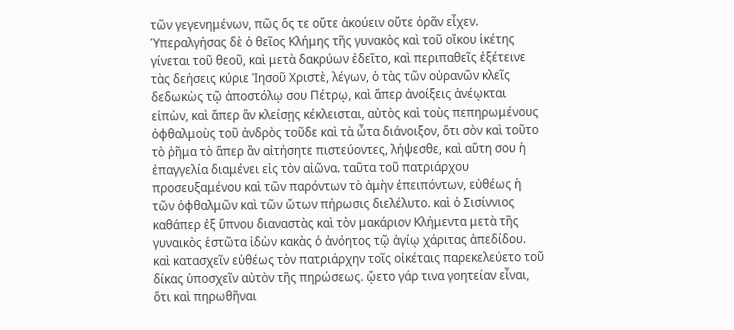τῶν γεγενημένων, πῶς ὅς τε οὔτε ἀκούειν οὔτε ὁρᾶν εἶχεν. Ὑπεραλγήσας δὲ ὁ θεῖος Κλήμης τῆς γυνακὸς καὶ τοῦ οἴκου ἱκέτης γίνεται τοῦ θεοῦ, καὶ μετὰ δακρύων ἐδεῖτο, καὶ περιπαθεῖς ἐξέτεινε τὰς δεήσεις κύριε Ἰησοῦ Χριστὲ, λέγων, ὁ τὰς τῶν οὐρανῶν κλεῖς δεδωκὼς τῷ ἀποστόλῳ σου Πέτρῳ, καὶ ἅπερ ἀνοίξεις ἀνέῳκται εἰπὼν, καὶ ἅπερ ἂν κλείσῃς κέκλεισται, αὐτὸς καὶ τοὺς πεπηρωμένους ὀφθαλμοὺς τοῦ ἀνδρὸς τοῦδε καὶ τὰ ὦτα διάνοιξον, ὅτι σὸν καὶ τοῦτο τὸ ῥῆμα τὸ ἅπερ ἂν αἰτήσητε πιστεύοντες, λήψεσθε, καὶ αὕτη σου ἡ ἐπαγγελία διαμένει εἰς τὸν αἰῶνα. ταῦτα τοῦ πατριάρχου προσευξαμένου καὶ τῶν παρόντων τὸ ἀμὴν ἐπειπόντων, εὐθέως ἡ τῶν ὀφθαλμῶν καὶ τῶν ὤτων πήρωσις διελέλυτο. καὶ ὁ Σισίννιος καθάπερ ἐξ ὕπνου διαναστὰς καὶ τὸν μακάριον Κλήμεντα μετὰ τῆς γυναικὸς ἑστῶτα ἰδὼν κακὰς ὁ ἀνόητος τῷ ἁγίῳ χάριτας ἀπεδίδου. καὶ κατασχεῖν εὐθέως τὸν πατριάρχην τοῖς οἰκέταις παρεκελεύετο τοῦ δίκας ὑποσχεῖν αὐτὸν τῆς πηρώσεως. ᾤετο γάρ τινα γοητείαν εἶναι, ὅτι καὶ πηρωθῆναι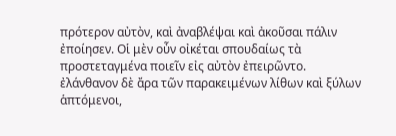πρότερον αὐτὸν, καὶ ἀναβλέψαι καὶ ἀκοῦσαι πάλιν ἐποίησεν. Οἱ μὲν οὖν οἰκέται σπουδαίως τὰ προστεταγμένα ποιεῖν εἰς αὐτὸν ἐπειρῶντο. ἐλάνθανον δὲ ἄρα τῶν παρακειμένων λίθων καὶ ξύλων ἁπτόμενοι,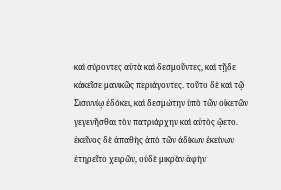καὶ σύροντες αὐτὰ καὶ δεσμοῦντες, καὶ τῇδε κἀκεῖσε μανικῶς περιάγοντες. τοῦτο δὲ καὶ τῷ Σισιννίῳ ἐδόκει, καὶ δεσμώτην ὑπὸ τῶν οἰκετῶν γεγενῆσθαι τὸν πατριάρχην καὶ αὐτὸς ᾤετο. ἐκεῖνος δὲ ἀπαθὴς ἀπὸ τῶν ἀδίκων ἐκείνων ἐτηρεῖτο χειρῶν, οὐδὲ μικρὰν ἁφὴν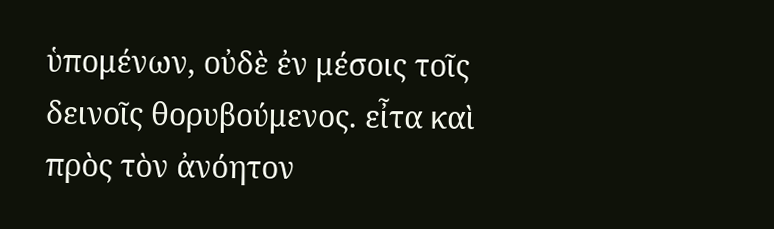ὑπομένων, οὐδὲ ἐν μέσοις τοῖς δεινοῖς θορυβούμενος. εἶτα καὶ πρὸς τὸν ἀνόητον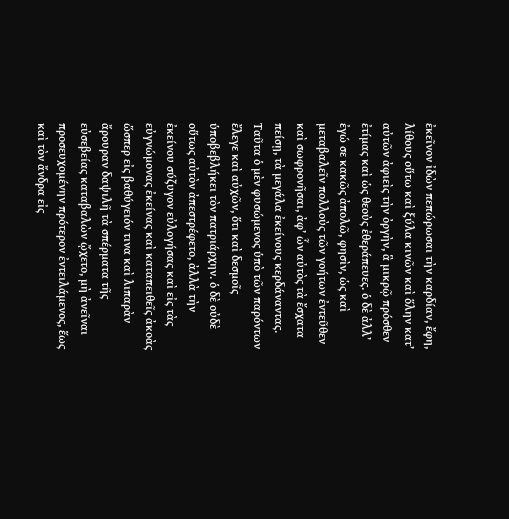ἐκεῖνον ἰδὼν πεπώρωσαι τὴν καρδίαν, ἔφη, λίθους οὕτω καὶ ξύλα κινῶν καὶ ὅλην κατ’ αὐτῶν ἀφιεὶς τὴν ὀργὴν, ἃ μικρῷ πρόσθεν ἐτίμας καὶ ὡς θεοὺς ἐθεράπευες. ὁ δὲ ἀλλ’ ἐγώ σε κακῶς ἀπολῶ, φησὶν, ὡς καὶ μεταβαλεῖν πολλοὺς τῶν γοήτων ἐντεῦθεν καὶ σωφρονῆσαι, ἀφ’ ὧν αὐτὸς τὰ ἔσχατα πείσῃ, τὰ μεγάλα ἐκείνους κερδάναντας. Ταῦτα ὁ μὲν φυσώμενος ὑπὸ τῶν παρόντων ἔλεγε καὶ αὐχῶν, ὅτι καὶ δεσμοῖς ὑποβεβλήκει τὸν πατριάρχην. ὁ δὲ οὐδὲ οὕτως αὐτὸν ἀπεστρέφετο, ἀλλὰ τὴν ἐκείνου σύζυγον εὐλογήσας καὶ εἰς τὰς εὐγνώμονας ἐκείνας καὶ καταπειθεῖς ἀκοὰς ὥσπερ εἰς βαθύγειόν τινα καὶ λιπαρὰν ἄρουραν δαψιλῆ τὰ σπέρματα τῆς εὐσεβείας καταβαλὼν ᾤχετο, μὴ ἀνεῖναι προσευχομένην πρότερον ἐντειλάμενος, ἕως καὶ τὸν ἄνδρα εἰς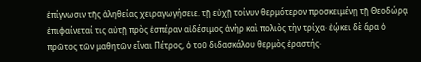ἐπίγνωσιν τῆς ἀληθείας χειραγωγήσειε. τῇ εὐχῇ τοίνυν θερμότερον προσκειμένῃ τῇ Θεοδώρᾳ ἐπιφαίνεταί τις αὐτῇ πρὸς ἑσπέραν αἰδέσιμος ἀνὴρ καὶ πολιὸς τὴν τρίχα· ἐῴκει δὲ ἄρα ὁ πρῶτος τῶν μαθητῶν εἶναι Πέτρος, ὁ τοῦ διδασκάλου θερμὸς ἐραστής·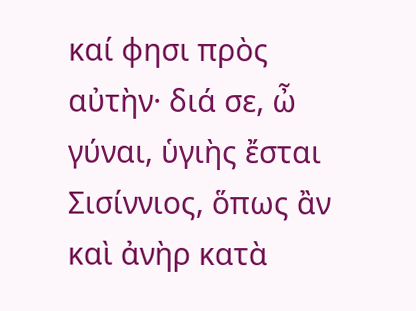καί φησι πρὸς αὐτὴν· διά σε, ὦ γύναι, ὑγιὴς ἔσται Σισίννιος, ὅπως ἂν καὶ ἀνὴρ κατὰ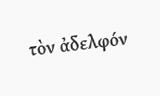τὸν ἀδελφόν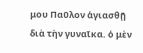μου Παῦλον ἁγιασθῇ διὰ τὴν γυναῖκα. ὁ μὲν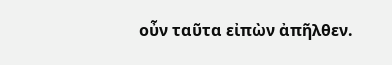οὖν ταῦτα εἰπὼν ἀπῆλθεν.